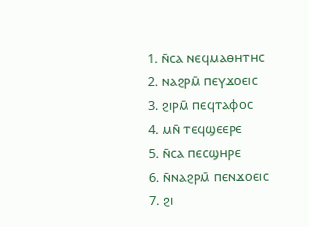1. ⲛ̄ⲥⲁ ⲛⲉϥⲙⲁⲑⲏⲧⲏⲥ
2. ⲛⲁϩⲣⲙ̄ ⲡⲉⲩϫⲟⲉⲓⲥ
3. ϩⲓⲣⲙ̄ ⲡⲉϥⲧⲁⲫⲟⲥ
4. ⲙⲛ̄ ⲧⲉϥϣⲉⲉⲣⲉ
5. ⲛ̄ⲥⲁ ⲡⲉⲥϣⲏⲣⲉ
6. ⲛ̄ⲛⲁϩⲣⲙ̄ ⲡⲉⲛϫⲟⲉⲓⲥ
7. ϩⲓ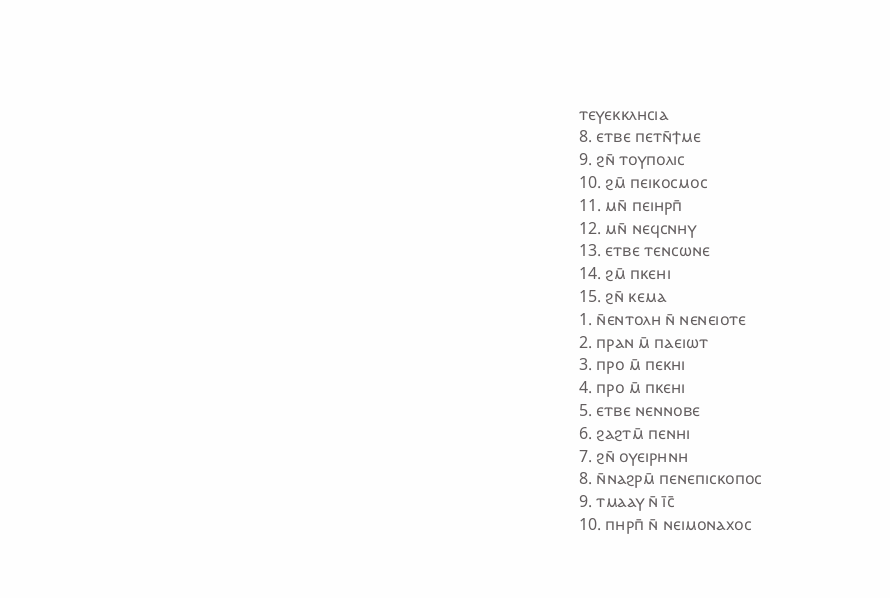ⲧⲉⲩⲉⲕⲕⲗⲏⲥⲓⲁ
8. ⲉⲧⲃⲉ ⲡⲉⲧⲛ̄ϯⲙⲉ
9. ϩⲛ̄ ⲧⲟⲩⲡⲟⲗⲓⲥ
10. ϩⲙ̄ ⲡⲉⲓⲕⲟⲥⲙⲟⲥ
11. ⲙⲛ̄ ⲡⲉⲓⲏⲣⲡ̄
12. ⲙⲛ̄ ⲛⲉϥⲥⲛⲏⲩ
13. ⲉⲧⲃⲉ ⲧⲉⲛⲥⲱⲛⲉ
14. ϩⲙ̄ ⲡⲕⲉⲏⲓ
15. ϩⲛ̄ ⲕⲉⲙⲁ
1. ⲛ̄ⲉⲛⲧⲟⲗⲏ ⲛ̄ ⲛⲉⲛⲉⲓⲟⲧⲉ
2. ⲡⲣⲁⲛ ⲙ̄ ⲡⲁⲉⲓⲱⲧ
3. ⲡⲣⲟ ⲙ̄ ⲡⲉⲕⲏⲓ
4. ⲡⲣⲟ ⲙ̄ ⲡⲕⲉⲏⲓ
5. ⲉⲧⲃⲉ ⲛⲉⲛⲛⲟⲃⲉ
6. ϩⲁϩⲧⲙ̄ ⲡⲉⲛⲏⲓ
7. ϩⲛ̄ ⲟⲩⲉⲓⲣⲏⲛⲏ
8. ⲛ̄ⲛⲁϩⲣⲙ̄ ⲡⲉⲛⲉⲡⲓⲥⲕⲟⲡⲟⲥ
9. ⲧⲙⲁⲁⲩ ⲛ̄ ⲓ̄ⲥ̄
10. ⲡⲏⲣⲡ̄ ⲛ̄ ⲛⲉⲓⲙⲟⲛⲁⲭⲟⲥ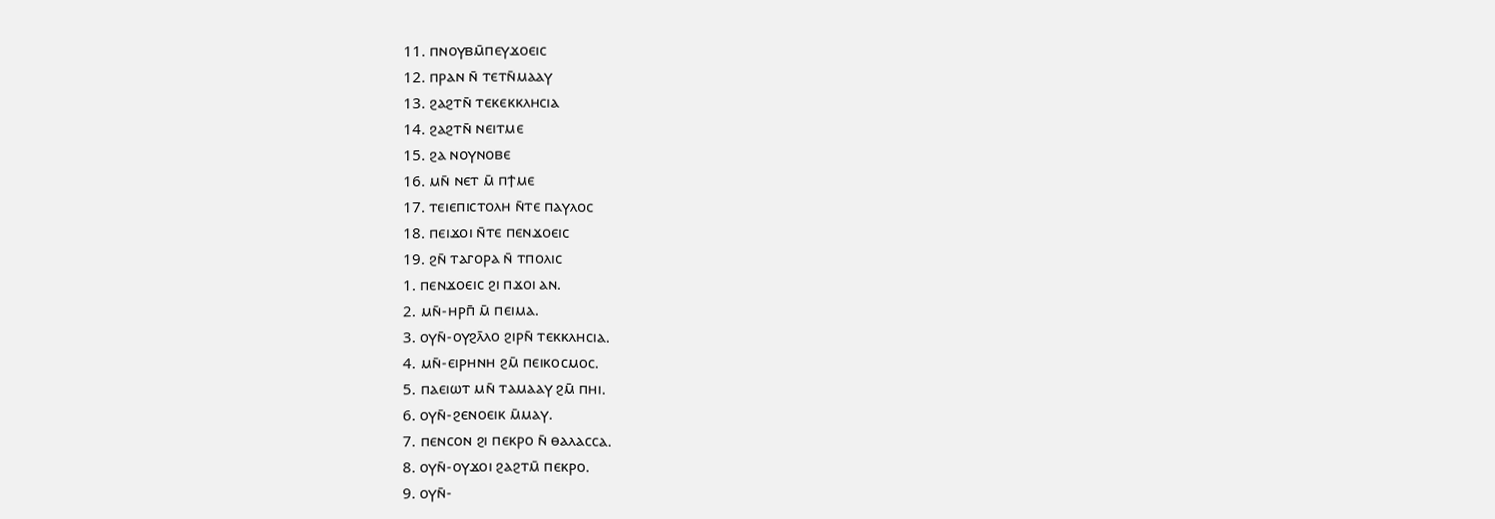11. ⲡⲛⲟⲩⲃⲙ̄ⲡⲉⲩϫⲟⲉⲓⲥ
12. ⲡⲣⲁⲛ ⲛ̄ ⲧⲉⲧⲛ̄ⲙⲁⲁⲩ
13. ϩⲁϩⲧⲛ̄ ⲧⲉⲕⲉⲕⲕⲗⲏⲥⲓⲁ
14. ϩⲁϩⲧⲛ̄ ⲛⲉⲓⲧⲙⲉ
15. ϩⲁ ⲛⲟⲩⲛⲟⲃⲉ
16. ⲙⲛ̄ ⲛⲉⲧ ⲙ̄ ⲡϯⲙⲉ
17. ⲧⲉⲓⲉⲡⲓⲥⲧⲟⲗⲏ ⲛ̄ⲧⲉ ⲡⲁⲩⲗⲟⲥ
18. ⲡⲉⲓϫⲟⲓ ⲛ̄ⲧⲉ ⲡⲉⲛϫⲟⲉⲓⲥ
19. ϩⲛ̄ ⲧⲁⲅⲟⲣⲁ ⲛ̄ ⲧⲡⲟⲗⲓⲥ
1. ⲡⲉⲛϫⲟⲉⲓⲥ ϩⲓ ⲡϫⲟⲓ ⲁⲛ.
2. ⲙⲛ̄-ⲏⲣⲡ̄ ⲙ̄ ⲡⲉⲓⲙⲁ.
3. ⲟⲩⲛ̄-ⲟⲩϩⲗ̄ⲗⲟ ϩⲓⲣⲛ̄ ⲧⲉⲕⲕⲗⲏⲥⲓⲁ.
4. ⲙⲛ̄-ⲉⲓⲣⲏⲛⲏ ϩⲙ̄ ⲡⲉⲓⲕⲟⲥⲙⲟⲥ.
5. ⲡⲁⲉⲓⲱⲧ ⲙⲛ̄ ⲧⲁⲙⲁⲁⲩ ϩⲙ̄ ⲡⲏⲓ.
6. ⲟⲩⲛ̄-ϩⲉⲛⲟⲉⲓⲕ ⲙ̄ⲙⲁⲩ.
7. ⲡⲉⲛⲥⲟⲛ ϩⲓ ⲡⲉⲕⲣⲟ ⲛ̄ ⲑⲁⲗⲁⲥⲥⲁ.
8. ⲟⲩⲛ̄-ⲟⲩϫⲟⲓ ϩⲁϩⲧⲙ̄ ⲡⲉⲕⲣⲟ.
9. ⲟⲩⲛ̄-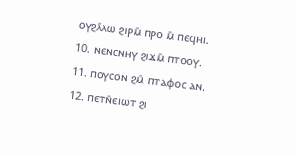ⲟⲩϩⲗ̄ⲗⲱ ϩⲓⲣⲙ̄ ⲡⲣⲟ ⲙ̄ ⲡⲉϥⲏⲓ.
10. ⲛⲉⲛⲥⲛⲏⲩ ϩⲓϫⲙ̄ ⲡⲧⲟⲟⲩ.
11. ⲡⲟⲩⲥⲟⲛ ϩⲙ̄ ⲡⲧⲁⲫⲟⲥ ⲁⲛ.
12. ⲡⲉⲧⲛ̄ⲉⲓⲱⲧ ϩⲓ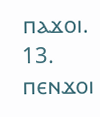ⲡⲁϫⲟⲓ.
13. ⲡⲉⲛϫⲟⲓ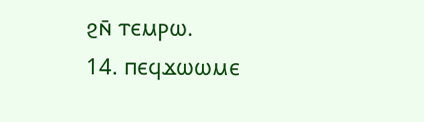ϩⲛ̄ ⲧⲉⲙⲣⲱ.
14. ⲡⲉϥϫⲱⲱⲙⲉ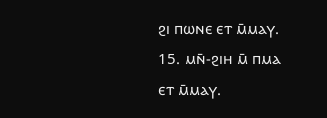ϩⲓ ⲡⲱⲛⲉ ⲉⲧ ⲙ̄ⲙⲁⲩ.
15. ⲙⲛ̄-ϩⲓⲏ ⲙ̄ ⲡⲙⲁ ⲉⲧ ⲙ̄ⲙⲁⲩ.